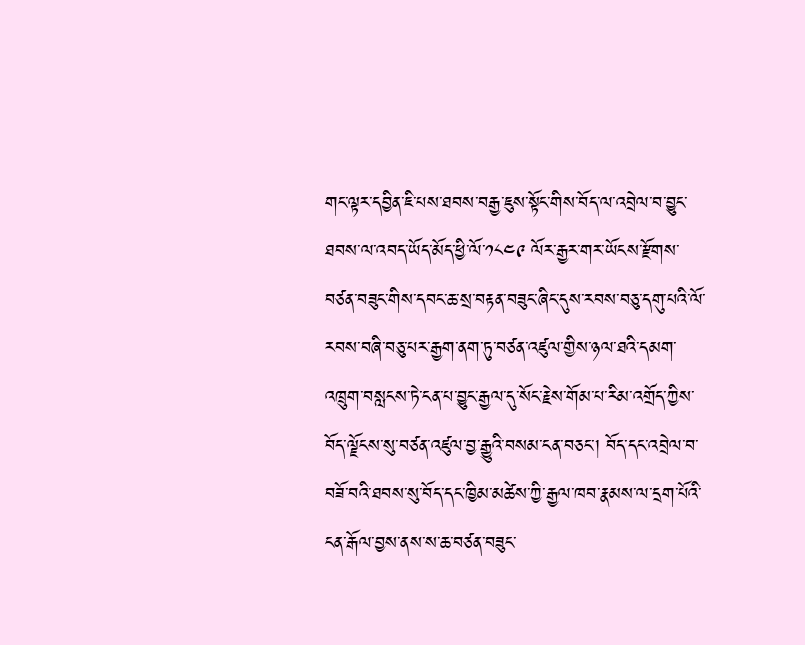གང་ལྟར་དབྱིན་ཇི་པས་ཐབས་བརྒྱ་ཇུས་སྟོང་གིས་བོད་ལ་འབྲེལ་བ་བྱུང་ཐབས་ལ་འབད་ཡོད་མོད་ཕྱི་ལོ་༡༨༤༩ ལོར་རྒྱར་གར་ཡོངས་རྫོགས་བཙན་བཟུང་གིས་དབང་ཆ་སྲ་བརྟན་བཟུང་ཞིང་དུས་རབས་བཅུ་དགུ་པའི་ལོ་རབས་བཞི་བཅུ་པར་རྒྱག་ནག་ཏུ་བཙན་འཛུལ་གྱིས་ཉལ་ཐའི་དམག་འཁྲུག་བསླངས་ཏེ་ངན་པ་བྱུང་རྒྱལ་དུ་སོང་རྗེས་གོམ་པ་རིམ་འགྲོད་ཀྱིས་བོད་ལྗོངས་སུ་བཙན་འཛུལ་བྱ་རྒྱུའི་བསམ་ངན་བཅང་། བོད་དང་འབྲེལ་བ་བཟོ་བའི་ཐབས་སུ་བོད་དང་ཁྱིམ་མཚེས་ཀྱི་རྒྱལ་ཁབ་རྣམས་ལ་དྲག་པོའི་ངན་རྒོལ་བྱས་ནས་ས་ཆ་བཙན་བཟུང་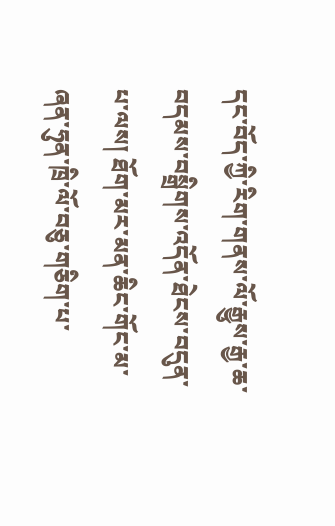དང་བོད་ཀྱི་རིག་གནས་ལོ་རྒྱུས་རྒྱ་ཆ་བདམས་བསྒྲིགས་འདོན་ཐེངས་བདུན་པ་ལས། ཐོག་མར་མན་ཆིང་གོང་མ་ཞན་ཧུན་ཁྲི་ལོ་བཅུ་གཅིག་པ་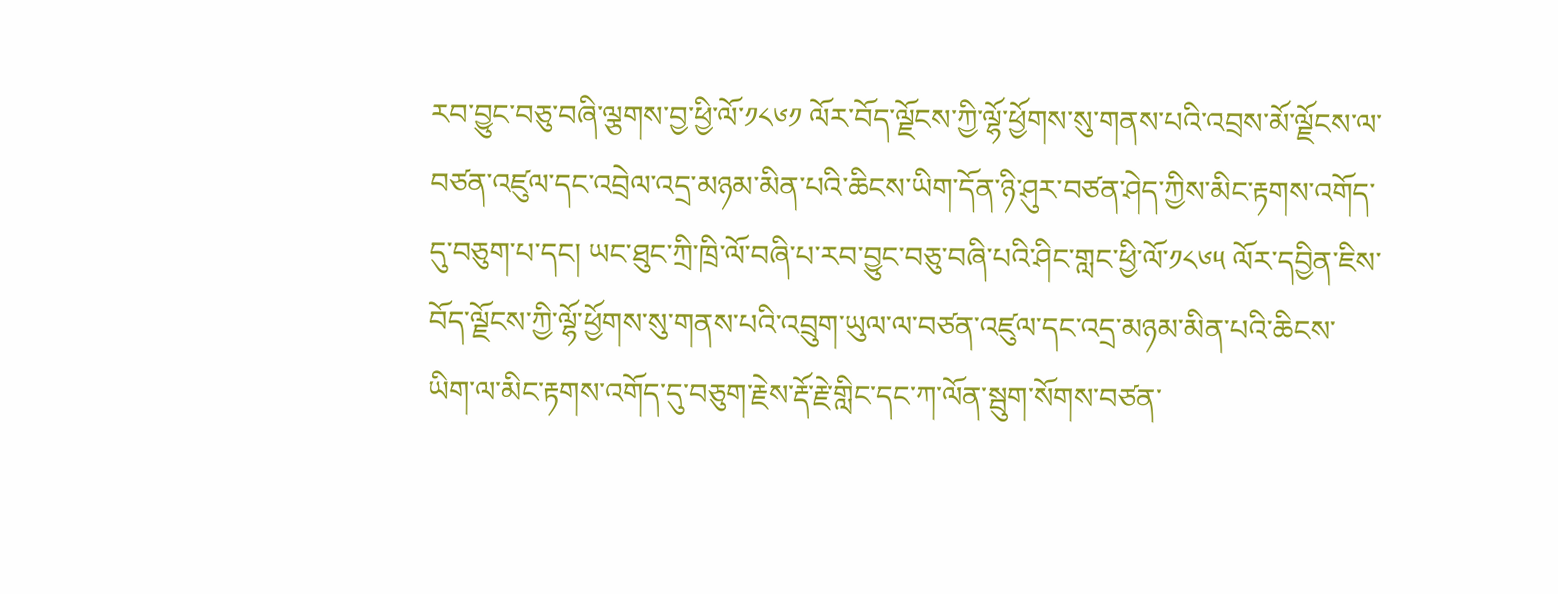རབ་བྱུང་བཅུ་བཞི་ལྕགས་བྱ་ཕྱི་ལོ་༡༨༦༡ ལོར་བོད་ལྗོངས་ཀྱི་ལྷོ་ཕྱོགས་སུ་གནས་པའི་འབྲས་མོ་ལྗོངས་ལ་བཙན་འཛུལ་དང་འབྲེལ་འདྲ་མཉམ་མིན་པའི་ཆིངས་ཡིག་དོན་ཉི་ཤུར་བཙན་ཤེད་ཀྱིས་མིང་རྟགས་འགོད་དུ་བཅུག་པ་དང། ཡང་ཐུང་ཀྲི་ཁྲི་ལོ་བཞི་པ་རབ་བྱུང་བཅུ་བཞི་པའི་ཤིང་གླང་ཕྱི་ལོ་༡༨༦༥ ལོར་དབྱིན་ཇིས་བོད་ལྗོངས་ཀྱི་ལྷོ་ཕྱོགས་སུ་གནས་པའི་འབྲུག་ཡུལ་ལ་བཙན་འཛུལ་དང་འདྲ་མཉམ་མིན་པའི་ཆིངས་ཡིག་ལ་མིང་རྟགས་འགོད་དུ་བཅུག་རྗེས་རྡོ་རྗེ་གླིང་དང་ཀ་ལོན་སྦུག་སོགས་བཙན་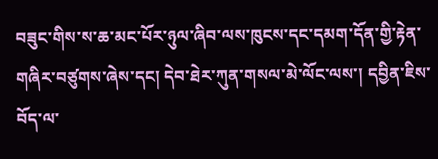བཟུང་གིས་ས་ཆ་མང་པོར་ཉུལ་ཞིབ་ལས་ཁུངས་དང་དམག་དོན་གྱི་རྟེན་གཞིར་བཙུགས་ཞེས་དང། དེབ་ཐེར་ཀུན་གསལ་མེ་ལོང་ལས་། དབྱིན་ཇིས་བོད་ལ་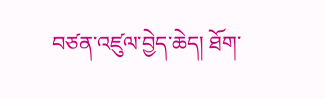བཙན་འཛུལ་བྱེད་ཆེད། ཐོག་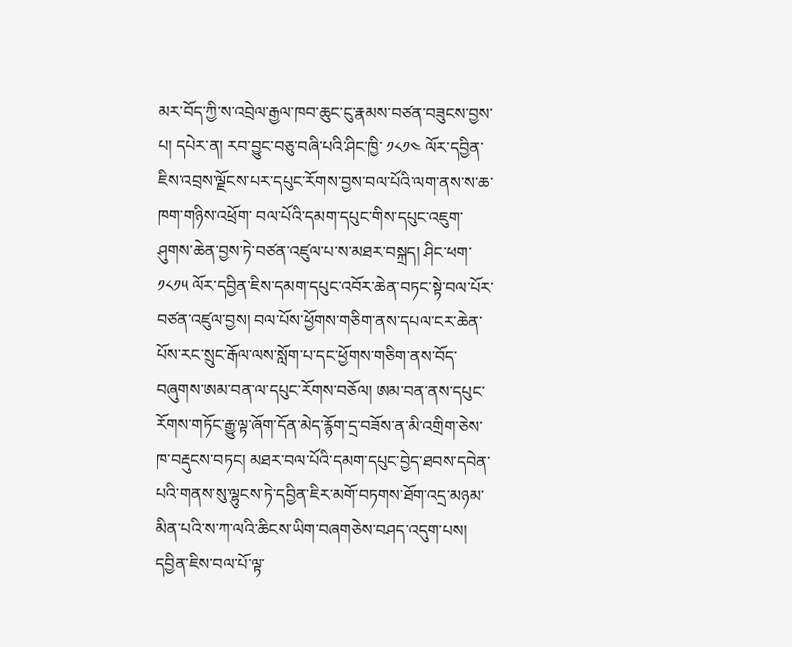མར་བོད་ཀྱི་ས་འབྲེལ་རྒྱལ་ཁབ་ཆུང་ངུ་རྣམས་བཙན་བཟུངས་བྱས་པ། དཔེར་ན། རབ་བྱུང་བཅུ་བཞི་པའི་ཤིང་ཁྱི་ ༡༨༡༤ ལོར་དབྱིན་ཇིས་འབྲས་ལྗོངས་པར་དཔུང་རོགས་བྱས་བལ་པོའི་ལག་ནས་ས་ཆ་ཁག་གཉིས་འཕྲོག་ བལ་པོའི་དམག་དཔུང་གིས་དཔུང་འཇུག་ཤུགས་ཆེན་བྱས་ཏེ་བཙན་འཛུལ་པ་ས་མཐར་བསྐྲད། ཤིང་ཕག་༡༨༡༥ ལོར་དབྱིན་ཇིས་དམག་དཔུང་འབོར་ཆེན་བཏང་སྟེ་བལ་པོར་བཙན་འཛུལ་བྱས། བལ་པོས་ཕྱོགས་གཅིག་ནས་དཔལ་ངར་ཆེན་པོས་རང་སྲུང་རྒོལ་ལས་སློག་པ་དང་ཕྱོགས་གཅིག་ནས་བོད་བཞུགས་ཨམ་བན་ལ་དཔུང་རོགས་བཅོལ། ཨམ་བན་ནས་དཔུང་རོགས་གཏོང་རྒྱུ་ལྟ་ཞོག་དོན་མེད་རྙོག་དྲ་བཟོས་ན་མི་འགྲིག་ཅེས་ཁ་བརྡུངས་བཏང། མཐར་བལ་པོའི་དམག་དཔུང་བྱེད་ཐབས་དབེན་པའི་གནས་སུ་ལྷུངས་ཏེ་དབྱིན་ཇིར་མགོ་བཏགས་ཐོག་འདྲ་མཉམ་མིན་པའི་ས་ཀ་ལའི་ཆིངས་ཡིག་བཞགཅེས་བཤད་འདུག་པས། དབྱིན་ཇིས་བལ་པོ་ལྟ་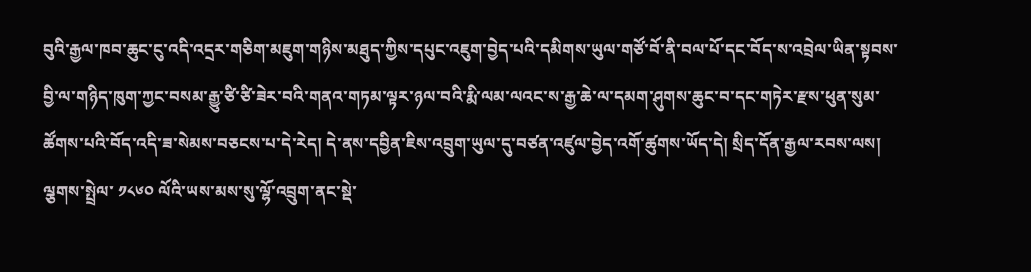བུའི་རྒྱལ་ཁབ་ཆུང་ངུ་འདི་འདྲར་གཅིག་མཇུག་གཉིས་མཐུད་ཀྱིས་དཔུང་འཇུག་བྱེད་པའི་དམིགས་ཡུལ་གཙོ་བོ་ནི་བལ་པོ་དང་བོད་ས་འབྲེལ་ཡིན་སྟབས་བྱི་ལ་གཉིད་ཁུག་ཀྱང་བསམ་རྒྱུ་ཙི་ཙི་ཟེར་བའི་གནའ་གཏམ་ལྟར་ཉལ་བའི་རྨི་ལམ་ལའང་ས་རྒྱ་ཆེ་ལ་དམག་ཤུགས་ཆུང་བ་དང་གཏེར་རྫས་ཕུན་སུམ་ཚོགས་པའི་བོད་འདི་ཟ་སེམས་བཅངས་པ་དེ་རེད། དེ་ནས་དབྱིན་ཇིས་འབྲུག་ཡུལ་དུ་བཙན་འཛུལ་བྱེད་འགོ་ཚུགས་ཡོད་དེ། སྲིད་དོན་རྒྱལ་རབས་ལས། ལྕགས་སྤྲེལ་ ༡༨༦༠ ལོའི་ཡས་མས་སུ་ལྷོ་འབྲུག་ནང་སྡེ་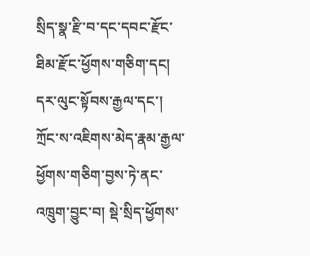སྲིད་སྣ་རྫི་བ་དང་དབང་རྫོང་ཐིམ་རྫོང་ཕྱོགས་གཅིག་དང། དར་ལུང་སྟོབས་རྒྱལ་དང་། ཀྲོང་ས་འཇིགས་མེད་རྣམ་རྒྱལ་ཕྱོགས་གཅིག་བྱས་ཏེ་ནང་འཁྲུག་བྱུང་བ། སྡེ་སྲིད་ཕྱོགས་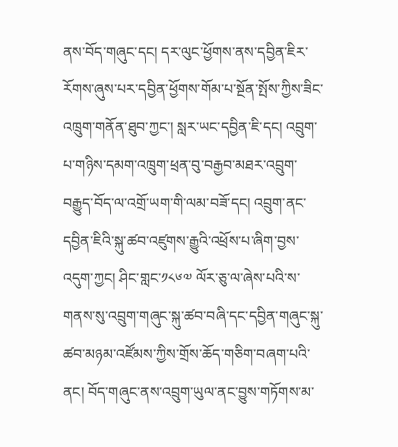ནས་བོད་གཞུང་དང། དར་ལུང་ཕྱོགས་ནས་དབྱིན་ཇིར་རོགས་ཞུས་པར་དབྱིན་ཕྱོགས་གོམ་པ་སྔོན་སྤོས་ཀྱིས་ཟིང་འཁྲུག་གནོན་ཐུབ་ཀྱང་། སླར་ཡང་དབྱིན་ཇི་དང། འབྲུག་པ་གཉིས་དམག་འཁྲུག་ཕྲན་བུ་བརྒྱབ་མཐར་འབྲུག་བརྒྱུད་བོད་ལ་འགྲོ་ཡག་གི་ལམ་བཟོ་དང། འབྲུག་ནང་དབྱིན་ཇིའི་སྐུ་ཚབ་འཛུགས་རྒྱུའི་འཕྲོས་པ་ཞིག་བྱས་འདུག་ཀྱང། ཤིང་གླང་༡༨༦༧ ལོར་ཅུ་ལ་ཞེས་པའི་ས་གནས་སུ་འབྲུག་གཞུང་སྐུ་ཚབ་བཞི་དང་དབྱིན་གཞུང་སྐུ་ཚབ་མཉམ་འཛོམས་ཀྱིས་གྲོས་ཆོད་གཅིག་བཞག་པའི་ནང། བོད་གཞུང་ནས་འབྲུག་ཡུལ་ནང་བྱུས་གཏོགས་མ་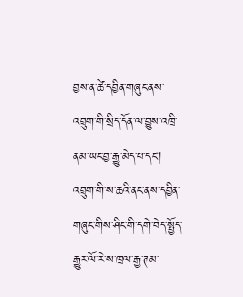བྱས་ན་ཚེ་དབྱིན་གཞུང་ནས་འབྲུག་གི་སྲིད་དོན་ལ་བྱུས་འཁྲི་ནམ་ཡང་བྱ་རྒྱུ་མེད་པ་དང། འབྲུག་གི་ས་ཆའི་ནང་ནས་དབྱིན་གཞུང་གིས་ཤིང་གི་དགེ་བེད་སྤྱོད་རྒྱུར་ལོ་རེ་ས་ཁྲལ་རྒྱ་ཊམ་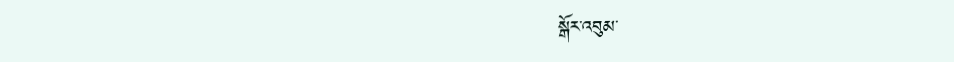སྒོར་འབུམ་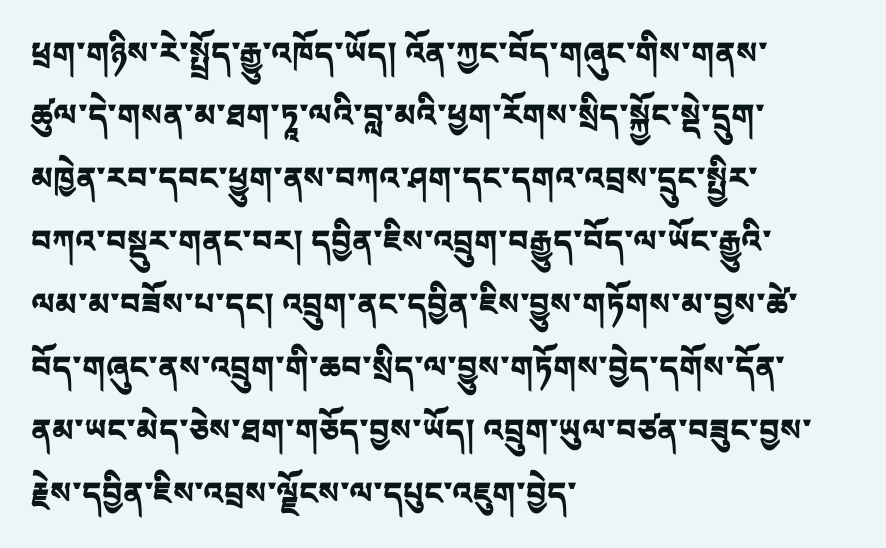ཕྲག་གཉིས་རེ་སྤྲོད་རྒྱུ་འཁོད་ཡོད། འོན་ཀྱང་བོད་གཞུང་གིས་གནས་ཚུལ་དེ་གསན་མ་ཐག་ཏཱ་ལའི་བླ་མའི་ཕྱག་རོགས་སྲིད་སྐྱོང་སྡེ་དྲུག་མཁྱེན་རབ་དབང་ཕྱུག་ནས་བཀའ་ཤག་དང་དགའ་འབྲས་དྲུང་སྤྱིར་བཀའ་བསྡུར་གནང་བར། དབྱིན་ཇིས་འབྲུག་བརྒྱུད་བོད་ལ་ཡོང་རྒྱུའི་ལམ་མ་བཟོས་པ་དང། འབྲུག་ནང་དབྱིན་ཇིས་བྱུས་གཏོགས་མ་བྱས་ཚེ་བོད་གཞུང་ནས་འབྲུག་གི་ཆབ་སྲིད་ལ་བྱུས་གཏོགས་བྱེད་དགོས་དོན་ནམ་ཡང་མེད་ཅེས་ཐག་གཅོད་བྱས་ཡོད། འབྲུག་ཡུལ་བཙན་བཟུང་བྱས་རྗེས་དབྱིན་ཇིས་འབྲས་ལྗོངས་ལ་དཔུང་འཇུག་བྱེད་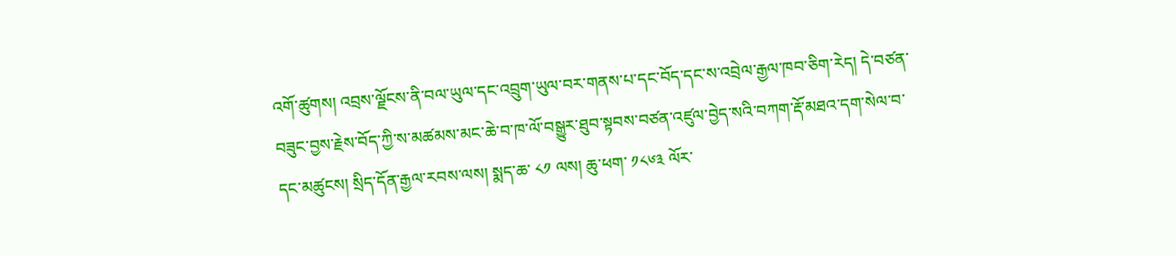འགོ་ཚུགས། འབྲས་ལྗོངས་ནི་བལ་ཡུལ་དང་འབྲུག་ཡུལ་བར་གནས་པ་དང་བོད་དང་ས་འབྲེལ་རྒྱལ་ཁབ་ཅིག་རེད། དེ་བཙན་བཟུང་བྱས་རྗེས་བོད་ཀྱི་ས་མཚམས་མང་ཆེ་བ་ཁ་ལོ་བསྒྱུར་ཐུབ་སྟབས་བཙན་འཛུལ་བྱེད་སའི་བཀག་རྡོ་མཐའ་དག་སེལ་བ་དང་མཚུངས། སྲིད་དོན་རྒྱལ་རབས་ལས། སྨད་ཆ་ ༨༡ ལས། ཆུ་ཕག་ ༡༨༦༣ ལོར་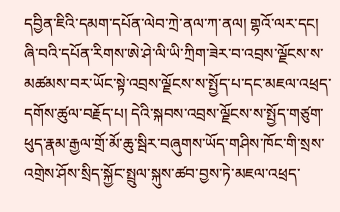དབྱིན་ཇིའི་དམག་དཔོན་ལེབ་ཀྲེ་ནལ་ཀ་ནལ། གྷའོ་ལར་དང། ཞི་བའི་དཔོན་རིགས་ཨེ་ཤེ་ལི་ཡི་ཀྲིག་ཟེར་བ་འབྲས་ལྗོངས་ས་མཚམས་བར་ཡོང་སྟེ་འབྲས་ལྗོངས་ས་སྤྱོད་པ་དང་མཇལ་འཕྲད་དགོས་ཚུལ་བརྗོད་པ། དེའི་སྐབས་འབྲས་ལྗོངས་ས་སྤྱོད་གཙུག་ཕུད་རྣམ་རྒྱལ་གྲོ་མོ་ཆུ་སྦིར་བཞུགས་ཡོད་གཤིས་ཁོང་གི་སྲས་འགྲེས་ཤོས་སྲིད་སྐྱོང་སྤྲུལ་སྐུས་ཚབ་བྱས་ཏེ་མཇལ་འཕྲད་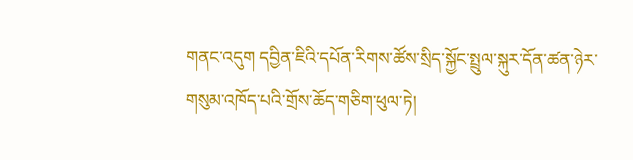གནང་འདུག དབྱིན་ཇིའི་དཔོན་རིགས་ཚོས་སྲིད་སྐྱོང་སྤྲུལ་སྐུར་དོན་ཚན་ཉེར་གསུམ་འཁོད་པའི་གྲོས་ཆོད་གཅིག་ཕུལ་ཏེ།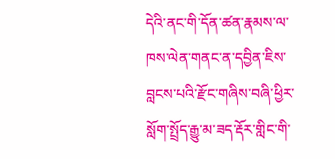དེའི་ནང་གི་དོན་ཚན་རྣམས་ལ་ཁས་ལེན་གནང་ན་དབྱིན་ཇིས་བླངས་པའི་རྫོང་གཞིས་བཞི་ཕྱིར་སློག་སྤྲོད་རྒྱུ་མ་ཟད་རྡོར་གླིང་གི་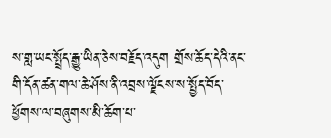ས་གླ་ཡང་སྤྲོད་རྒྱུ་ཡིན་ཅེས་བརྗོད་འདུག གྲོས་ཆོད་དེའི་ནང་གི་དོན་ཚན་གལ་ཆེ་ཤོས་ནི་འབྲས་ལྗོངས་ས་སྤྱོད་བོད་ཕྱོགས་ལ་བཞུགས་མི་ཆོག་པ་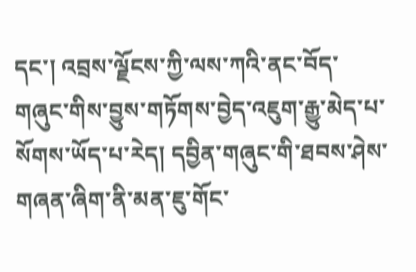དང་། འབྲས་ལྗོངས་ཀྱི་ལས་ཀའི་ནང་བོད་གཞུང་གིས་བྱུས་གཏོགས་བྱེད་འཇུག་རྒྱུ་མེད་པ་སོགས་ཡོད་པ་རེད། དབྱིན་གཞུང་གི་ཐབས་ཤེས་གཞན་ཞིག་ནི་མན་ཇུ་གོང་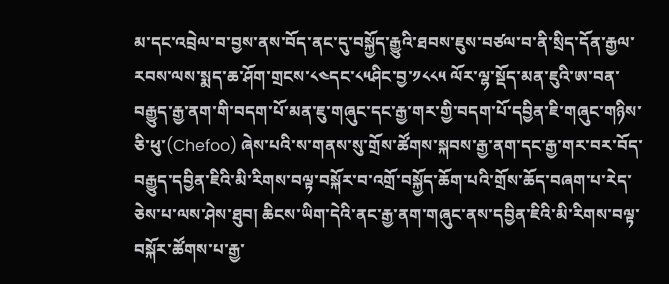མ་དང་འབྲེལ་བ་བྱས་ནས་བོད་ནང་དུ་བསྐྱོད་རྒྱུའི་ཐབས་ཇུས་བཙལ་བ་ནི་སྲིད་དོན་རྒྱལ་རབས་ལས་སྨད་ཆ་ཤོག་གྲངས་༨༤དང་༨༥ཤིང་བྱ་༡༨༨༥ ལོར་ལྷ་སྡོད་མན་ཇུའི་ཨ་བན་བརྒྱུད་རྒྱ་ནག་གི་བདག་པོ་མན་ཇུ་གཞུང་དང་རྒྱ་གར་གྱི་བདག་པོ་དབྱིན་ཇི་གཞུང་གཉིས་ཅི་ཕུ་(Chefoo) ཞེས་པའི་ས་གནས་སུ་གྲོས་ཚོགས་སྐབས་རྒྱ་ནག་དང་རྒྱ་གར་བར་བོད་བརྒྱུད་དབྱིན་ཇིའི་མི་རིགས་བལྟ་བསྐོར་བ་འགྲོ་བསྐྱོད་ཆོག་པའི་གྲོས་ཆོད་བཞག་པ་རེད་ཅེས་པ་ལས་ཤེས་ཐུབ། ཆིངས་ཡིག་དེའི་ནང་རྒྱ་ནག་གཞུང་ནས་དབྱིན་ཇིའི་མི་རིགས་བལྟ་བསྐོར་ཚོགས་པ་རྒྱ་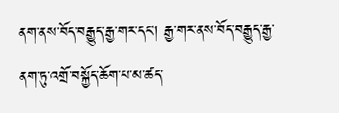ནག་ནས་བོད་བརྒྱུད་རྒྱ་གར་དང། རྒྱ་གར་ནས་བོད་བརྒྱུད་རྒྱ་ནག་ཏུ་འགྲོ་བསྐྱོད་ཆོག་པ་མ་ཚད་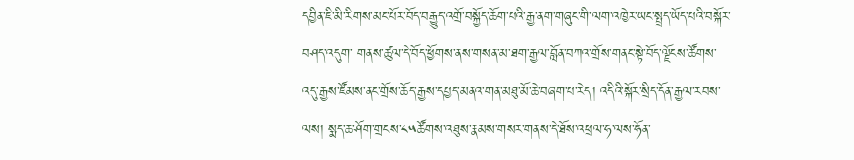དབྱིན་ཇི་མི་རིགས་མང་པོར་བོད་བརྒྱུད་འགྲོ་བསྐྱོད་ཆོག་པའི་རྒྱ་ནག་གཞུང་གི་ལག་འཁྱེར་ཡང་སྤྲད་ཡོད་པའི་བསྐོར་བཤད་འདུག་ གནས་ཚུལ་དེ་བོད་ཕྱོགས་ནས་གསན་མ་ཐག་རྒྱལ་བློན་བཀའ་གྲོས་གནང་སྟེ་བོད་ལྗོངས་ཚོགས་འདུ་རྒྱས་ཛོམས་ནང་གྲོས་ཆོད་རྒྱས་དཔྱད་མནའ་གན་མཐུ་མོ་ཆེ་བཞག་པ་རེད། འདིའི་སྐོར་སྲིད་དོན་རྒྱལ་རབས་ལས། སྨད་ཆ་ཤོག་གྲངས་༨༥ཚོགས་འཐུས་རྣམས་གསར་གནས་དེ་ཐོས་འཕྲལ་ཧ་ལས་ཧོན་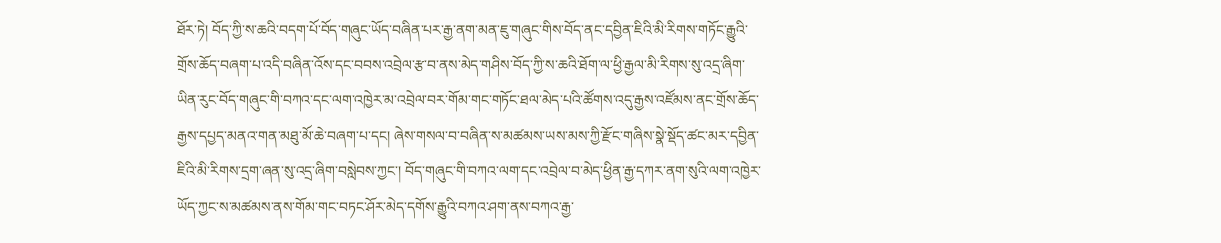ཐོར་ཏེ། བོད་ཀྱི་ས་ཆའི་བདག་པོ་བོད་གཞུང་ཡོད་བཞིན་པར་རྒྱ་ནག་མན་ཇུ་གཞུང་གིས་བོད་ནང་དབྱིན་ཇིའི་མི་རིགས་གཏོང་རྒྱུའི་གྲོས་ཆོད་བཞག་པ་འདི་བཞིན་འོས་དང་བབས་འབྲེལ་རྩ་བ་ནས་མེད་གཤིས་བོད་ཀྱི་ས་ཆའི་ཐོག་ལ་ཕྱི་རྒྱལ་མི་རིགས་སུ་འདྲ་ཞིག་ཡིན་རུང་བོད་གཞུང་གི་བཀའ་དང་ལག་འཁྱེར་མ་འབྲེལ་བར་གོམ་གང་གཏོང་ཐལ་མེད་པའི་ཚོགས་འདུ་རྒྱས་འཛོམས་ནང་གྲོས་ཆོད་རྒྱས་དཔྱད་མནའ་གན་མཐུ་མོ་ཆེ་བཞག་པ་དང། ཞེས་གསལ་བ་བཞིན་ས་མཚམས་ཡས་མས་ཀྱི་རྫོང་གཞིས་སྣེ་སྡོད་ཚང་མར་དབྱིན་ཇིའི་མི་རིགས་དྲག་ཞན་སུ་འདྲ་ཞིག་བསླེབས་ཀྱང་། བོད་གཞུང་གི་བཀའ་ལག་དང་འབྲེལ་བ་མེད་ཕྱིན་རྒྱ་དཀར་ནག་སུའི་ལག་འཁྱེར་ཡོད་ཀྱང་ས་མཚམས་ནས་གོམ་གང་བཏང་ཤོར་མེད་དགོས་རྒྱུའི་བཀའ་ཤག་ནས་བཀའ་རྒྱ་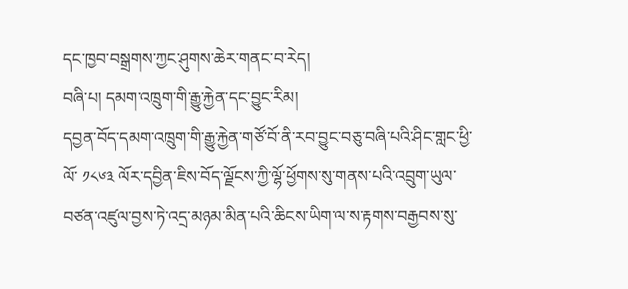དང་ཁྱབ་བསྒྲགས་ཀྱང་ཤུགས་ཆེར་གནང་བ་རེད།
བཞི་པ། དམག་འཁྲུག་གི་རྒྱུ་རྐྱེན་དང་བྱུང་རིམ།
དབྱན་བོད་དམག་འཁྲུག་གི་རྒྱུ་རྐྱེན་གཙོ་བོ་ནི་རབ་བྱུང་བཅུ་བཞི་པའི་ཤིང་གླང་ཕྱི་ལོ་ ༡༨༦༣ ལོར་དབྱིན་ཇིས་བོད་ལྗོངས་ཀྱི་ལྷོ་ཕྱོགས་སུ་གནས་པའི་འབྲུག་ཡུལ་བཙན་འཛུལ་བྱས་ཏེ་འདྲ་མཉམ་མིན་པའི་ཆིངས་ཡིག་ལ་ས་རྟགས་བརྒྱབས་སུ་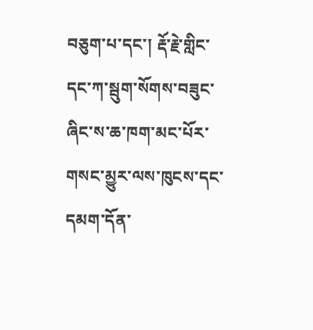བཅུག་པ་དང་། རྡོ་རྗེ་གླིང་དང་ཀ་སྦུག་སོགས་བཟུང་ཞིང་ས་ཆ་ཁག་མང་པོར་གསང་མྱུར་ལས་ཁུངས་དང་དམག་དོན་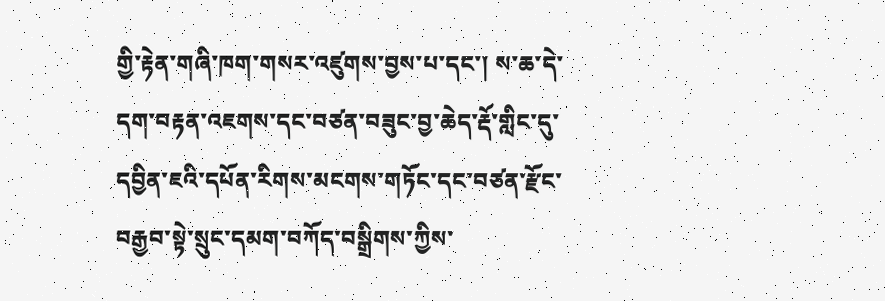གྱི་རྟེན་གཞི་ཁག་གསར་འཛུགས་བྱས་པ་དང་། ས་ཆ་དེ་དག་བརྟན་འཇགས་དང་བཙན་བཟུང་བྱ་ཆེད་རྡོ་གླིང་དུ་དབྱིན་ཇའི་དཔོན་རིགས་མངགས་གཏོང་དང་བཙན་རྫོང་བརྒྱབ་སྟེ་སྲུང་དམག་བཀོད་བསྒྲིགས་ཀྱིས་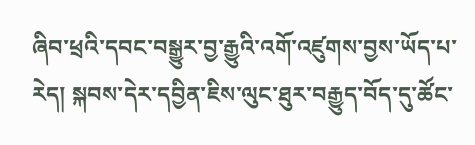ཞིབ་ཕྲའི་དབང་བསྒྱུར་བྱ་རྒྱུའི་འགོ་འཛུགས་བྱས་ཡོད་པ་རེད། སྐབས་དེར་དབྱིན་ཇིས་ལུང་ཐུར་བརྒྱུད་བོད་དུ་ཚོང་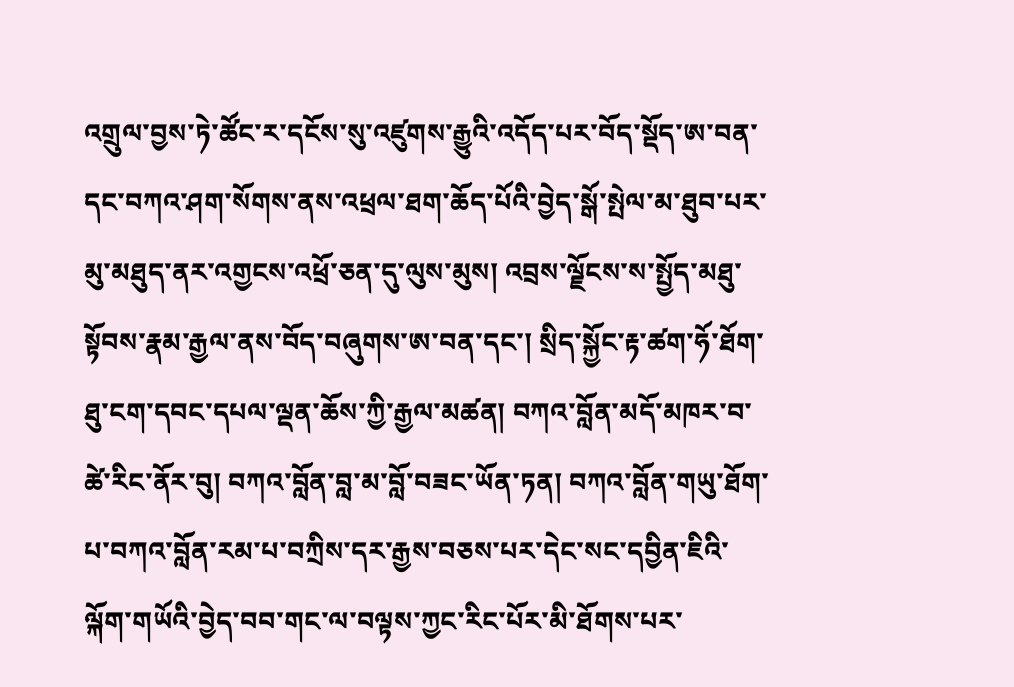འགྲུལ་བྱས་ཏེ་ཚོང་ར་དངོས་སུ་འཛུགས་རྒྱུའི་འདོད་པར་བོད་སྡོད་ཨ་བན་དང་བཀའ་ཤག་སོགས་ནས་འཕྲལ་ཐག་ཆོད་པོའི་བྱེད་སྒོ་སྤེལ་མ་ཐུབ་པར་མུ་མཐུད་ནར་འགྱངས་འཕྲོ་ཅན་དུ་ལུས་མུས། འབྲས་ལྗོངས་ས་སྤྱོད་མཐུ་སྟོབས་རྣམ་རྒྱལ་ནས་བོད་བཞུགས་ཨ་བན་དང་། སྲིད་སྐྱོང་རྟ་ཚག་ཧོ་ཐོག་ཐུ་ངག་དབང་དཔལ་ལྡན་ཆོས་ཀྱི་རྒྱལ་མཚན། བཀའ་བློན་མདོ་མཁར་བ་ཚེ་རིང་ནོར་བུ། བཀའ་བློན་བླ་མ་བློ་བཟང་ཡོན་ཏན། བཀའ་བློན་གཡུ་ཐོག་པ་བཀའ་བློན་རམ་པ་བཀྲིས་དར་རྒྱས་བཅས་པར་དེང་སང་དབྱིན་ཇིའི་ལྐོག་གཡོའི་བྱེད་བབ་གང་ལ་བལྟས་ཀྱང་རིང་པོར་མི་ཐོགས་པར་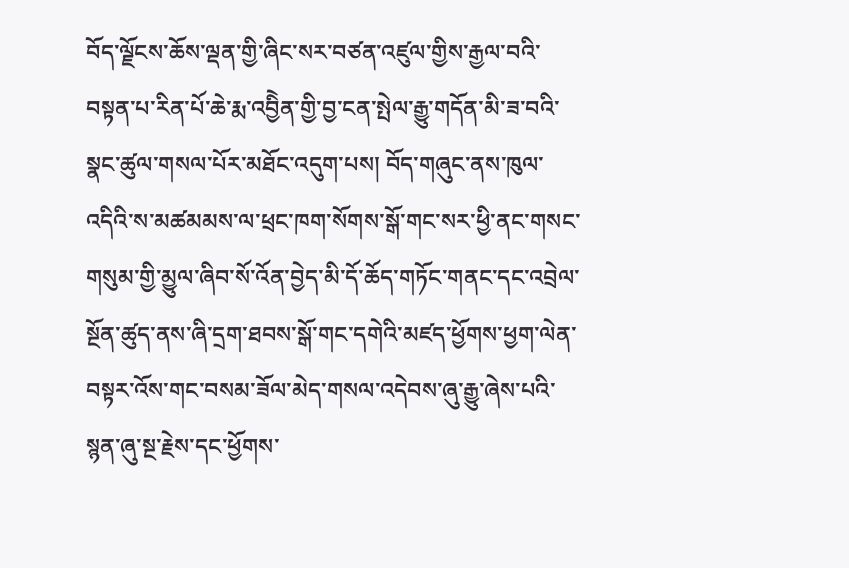བོད་ལྗོངས་ཆོས་ལྡན་གྱི་ཞིང་སར་བཙན་འཛུལ་གྱིས་རྒྱལ་བའི་བསྟན་པ་རིན་པོ་ཆེ་རྨ་འབྱིེན་གྱི་བྱ་ངན་སྤེལ་རྒྱུ་གདོན་མི་ཟ་བའི་སྣང་ཚུལ་གསལ་པོར་མཐོང་འདུག་པས། བོད་གཞུང་ནས་ཁུལ་འདིའི་ས་མཚམམས་ལ་ཕྲང་ཁག་སོགས་སྒོ་གང་སར་ཕྱི་ནང་གསང་གསུམ་གྱི་མྱུལ་ཞིབ་སོ་འོན་བྱེད་མི་དོ་ཆོད་གཏོང་གནང་དང་འབྲེལ་སྔོན་ཚུད་ནས་ཞི་དྲག་ཐབས་སྒོ་གང་དགེའི་མཛད་ཕྱོགས་ཕྱག་ལེན་བསྟར་འོས་གང་བསམ་ཟོལ་མེད་གསལ་འདེབས་ཞུ་རྒྱུ་ཞེས་པའི་སྙན་ཞུ་སྔ་རྗེས་དང་ཕྱོགས་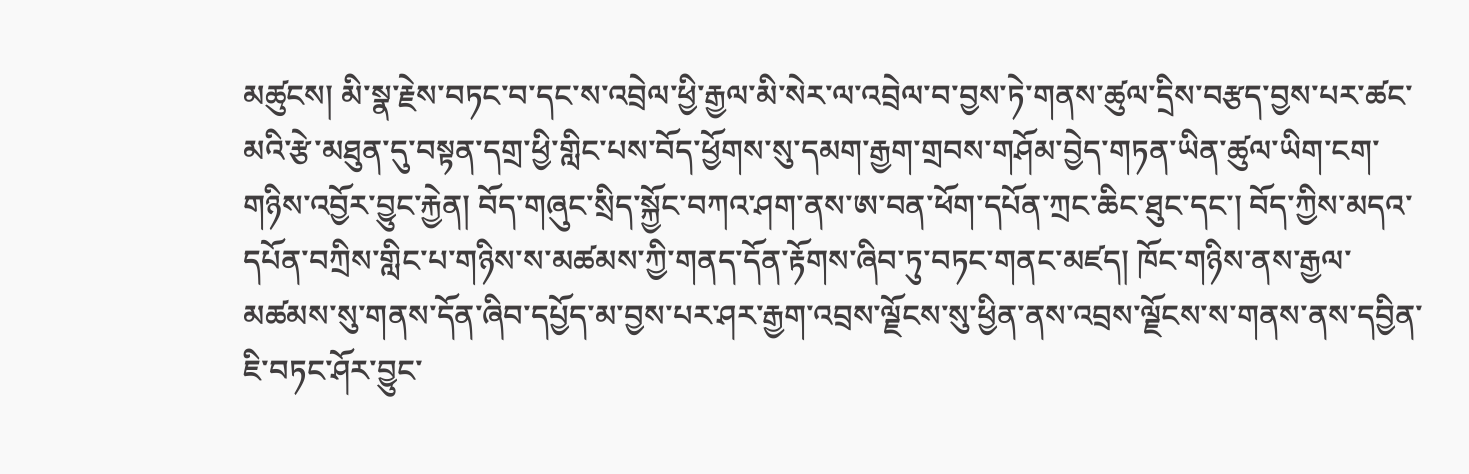མཚུངས། མི་སྣ་རྗེས་བཏང་བ་དང་ས་འབྲེལ་ཕྱི་རྒྱལ་མི་སེར་ལ་འབྲེལ་བ་བྱས་ཏེ་གནས་ཚུལ་དྲིས་བརྩད་བྱས་པར་ཚང་མའི་རྩེ་མཐུན་དུ་བསྟན་དགྲ་ཕྱི་གླིང་པས་བོད་ཕྱོགས་སུ་དམག་རྒྱག་གྲབས་གཤོམ་བྱེད་གཏན་ཡིན་ཚུལ་ཡིག་ངག་གཉིས་འབྱོར་བྱུང་རྐྱེན། བོད་གཞུང་སྲིད་སྐྱོང་བཀའ་ཤག་ནས་ཨ་བན་ཕོག་དཔོན་ཀྲང་ཆིང་ཐུང་དང་། བོད་ཀྱིས་མདའ་དཔོན་བཀྲིས་གླིང་པ་གཉིས་ས་མཚམས་ཀྱི་གནད་དོན་རྟོགས་ཞིབ་ཏུ་བཏང་གནང་མཛད། ཁོང་གཉིས་ནས་རྒྱལ་མཚམས་སུ་གནས་དོན་ཞིབ་དཔྱོད་མ་བྱས་པར་ཤར་རྒྱག་འབྲས་ལྗོངས་སུ་ཕྱིན་ནས་འབྲས་ལྗོངས་ས་གནས་ནས་དབྱིན་ཇི་བཏང་ཤོར་བྱུང་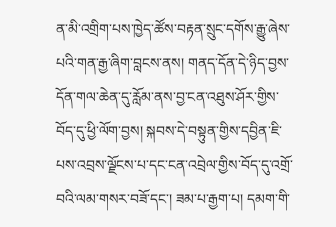ན་མི་འགྲིག་པས་ཁྱེད་ཚོས་བརྟན་སྲུང་དགོས་རྒྱུ་ཞེས་པའི་གན་རྒྱ་ཞིག་བླངས་ནས། གནད་དོན་དེ་ཉིད་བྱས་དོན་གལ་ཆེན་དུ་རློམ་ནས་བྱ་ངན་འཐུས་ཤོར་གྱིས་བོད་དུ་ཕྱི་ལོག་བྱས། སྐབས་དེ་བསྟུན་གྱིས་དབྱིན་ཇི་པས་འབྲས་ལྗོངས་པ་དང་ངན་འབྲེལ་གྱིས་བོད་དུ་འགྲོ་བའི་ལམ་གསར་བཟོ་དང་། ཟམ་པ་རྒྱག་པ། དམག་གི་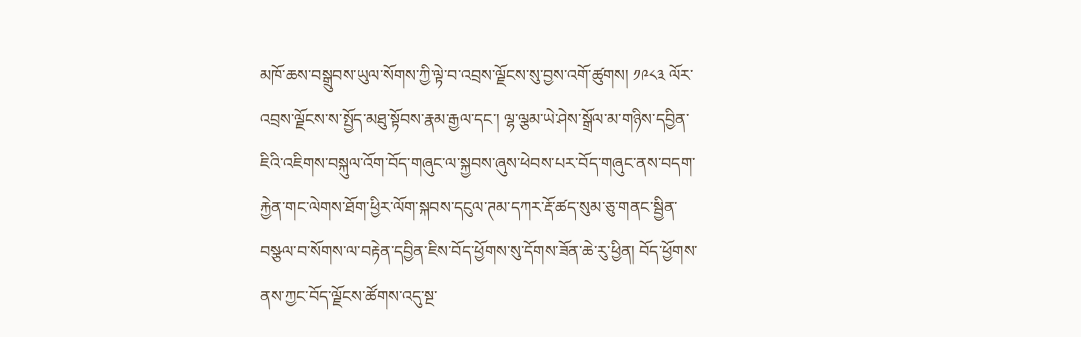མཁོ་ཆས་བསྒྲུབས་ཡུལ་སོགས་ཀྱི་ལྟེ་བ་འབྲས་ལྗོངས་སུ་བྱས་འགོ་ཚུགས། ༡༩༨༣ ལོར་འབྲས་ལྗོངས་ས་སྤྱོད་མཐུ་སྟོབས་རྣམ་རྒྱལ་དང་། ལྷ་ལྕམ་ཡེ་ཤེས་སྒྲོལ་མ་གཉིས་དབྱིན་ཇིའི་འཇིགས་བསྐུལ་འོག་བོད་གཞུང་ལ་སྐྱབས་ཞུས་ཕེབས་པར་བོད་གཞུང་ནས་བདག་རྐྱེན་གང་ལེགས་ཐོག་ཕྱིར་ལོག་སྐབས་དངུལ་ཊམ་དཀར་རྡོ་ཚད་སུམ་ཅུ་གནང་སྦྱིན་བསྩལ་བ་སོགས་ལ་བརྟེན་དབྱིན་ཇིས་བོད་ཕྱོགས་སུ་དོགས་ཟོན་ཆེ་རུ་ཕྱིན། བོད་ཕྱོགས་ནས་ཀྱང་བོད་ལྗོངས་ཚོགས་འདུ་སྔ་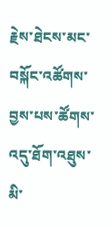རྗེས་ཐེངས་མང་བསྐོང་འཚོགས་བྱས་པས་ཚོགས་འདུ་ཐོག་འཐུས་མི་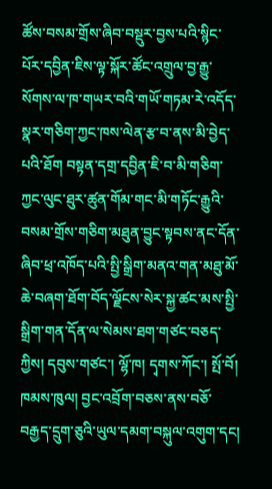ཚོས་བསམ་གྲོས་ཞིབ་བསྡུར་བྱས་པའི་སྙིང་པོར་དབྱིན་ཇིས་ལྟ་སྐོར་ཚོང་འགྲུལ་བྱ་རྒྱུ་སོགས་ལ་ཁ་གཡར་བའི་གཡོ་གཏམ་རེ་འདོད་སྣར་གཅིག་ཀྱང་ཁས་ལེན་རྩ་བ་ནས་མི་བྱེད་པའི་ཐོག བསྟན་དགྲ་དབྱིན་ཇི་བ་མི་གཅིག་ཀྱང་ལུང་ཐུར་ཚུན་གོམ་གང་མི་གཏོང་རྒྱུའི་བསམ་གྲོས་གཅིག་མཐུན་བྱུང་སྟབས་ནང་དོན་ཞིབ་ཕྲ་འཁོད་པའི་སྤྱི་སྒྲིག་མནའ་གན་མཐུ་མོ་ཆེ་བཞག་ཐོག་བོད་ལྗོངས་སེར་སྐྱ་ཚང་མས་སྤྱི་སྒྲིག་གན་དོན་ལ་སེམས་ཐག་གཙང་བཅད་ཀྱིས། དབུས་གཙང་། ལྷོ་ཁ། དྭགས་ཀོང་། སྤོ་བོ། ཁམས་ཁུལ། བྱང་འབྲོག་བཅས་ནས་བཅོ་བརྒྱད་དྲུག་ཅུའི་ཡུལ་དམག་བསྐུལ་འགུག་དང།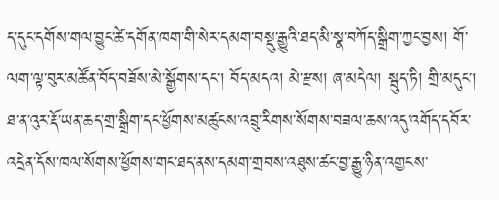ད་དུང་དགོས་གལ་བྱུང་ཚེ་དགོན་ཁག་གི་སེར་དམག་བསྡུ་རྒྱུའི་ཐད་མི་སྣ་བཀོད་སྒྲིག་ཀྱང་བྱས། གོ་ལག་ལྟ་བུར་མཚོན་བོད་བཟོས་མེ་སྒྱོགས་དང་། བོད་མདའ། མེ་རྫས། ཞ་མདེལ། སྦུད་ཏི། གྲི་མདུང་། ཐ་ན་འུར་རྡོ་ཡན་ཆད་གྲ་སྒྲིག་དང་ཕྱོགས་མཚུངས་འབྲུ་རིགས་སོགས་བཟལ་ཆས་འདུ་འགོད་དབོར་འདྲེན་དོས་ཁལ་སོགས་ཕྱོགས་གང་ཐད་ནས་དམག་གྲབས་འཐུས་ཚང་བྱ་རྒྱུ་ཉིན་འགྱངས་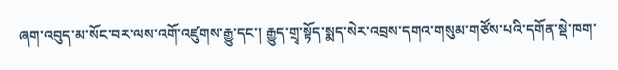ཞག་འབུད་མ་སོང་བར་ལས་འགོ་འཛུགས་རྒྱུ་དང་། རྒྱུད་གྲྭ་སྟོད་སྨད་སེར་འབྲས་དགའ་གསུམ་གཙོས་པའི་དགོན་སྡེ་ཁག་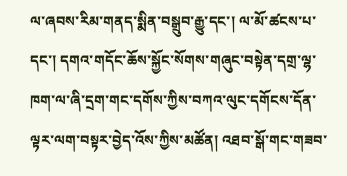ལ་ཞབས་རིམ་གནད་སྨིན་བསྒྲུབ་རྒྱུ་དང་། ལ་མོ་ཚངས་པ་དང་། དགའ་གདོང་ཆོས་སྐྱོང་སོགས་གཞུང་བསྟེན་དགྲ་ལྷ་ཁག་ལ་ཞི་དྲག་གང་དགོས་ཀྱིས་བཀའ་ལུང་དགོངས་དོན་ལྟར་ལག་བསྟར་བྱེད་འོས་ཀྱིས་མཚོན། འཐབ་སྒོ་གང་གཟབ་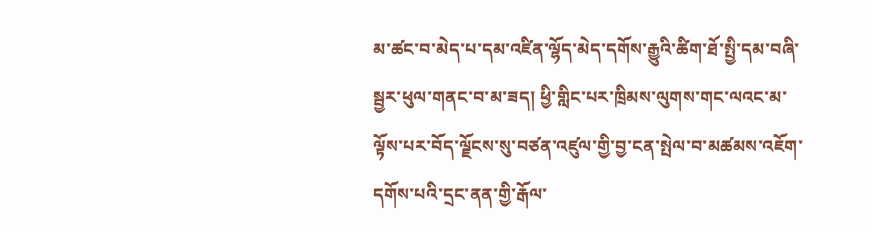མ་ཚང་བ་མེད་པ་དམ་འཛིན་ལྷོད་མེད་དགོས་རྒྱུའི་ཚིག་ཐོ་སྤྱི་དམ་བཞི་སྦྱར་ཕུལ་གནང་བ་མ་ཟད། ཕྱི་གླིང་པར་ཁྲིམས་ལུགས་གང་ལའང་མ་ལྟོས་པར་བོད་ལྗོངས་སུ་བཙན་འཛུལ་གྱི་བྱ་ངན་སྤེལ་བ་མཚམས་འཇོག་དགོས་པའི་དྲང་ནན་གྱི་རྒོལ་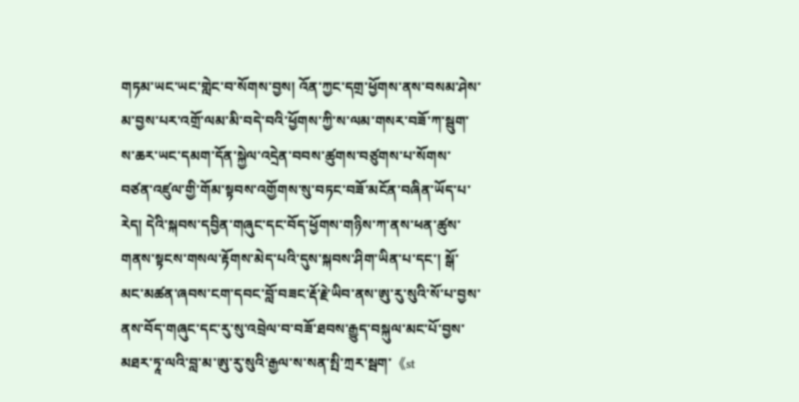གཏམ་ཡང་ཡང་གླེང་བ་སོགས་བྱས། འོན་ཀྱང་དགྲ་ཕྱོགས་ནས་བསམ་ཤེས་མ་བྱས་པར་འགྲོ་ལམ་མི་བདེ་བའི་ཕྱོགས་ཀྱི་ས་ལམ་གསར་བཟོ་ཀ་སྦུག་ས་ཆར་ཡང་དམག་དོན་སྐྱེལ་འདྲེན་བབས་ཚུགས་བཙུགས་པ་སོགས་བཙན་འཛུལ་གྱི་གོམ་སྟབས་འགྱོགས་སུ་བཏང་བཟོ་མངོན་བཞིན་ཡོད་པ་རེད། དེའི་སྐབས་དབྱིན་གཞུང་དང་བོད་ཕྱོགས་གཉིས་ཀ་ནས་ཕན་ཚུས་གནས་སྟངས་གསལ་རྟོགས་མེད་པའི་དུས་སྐབས་ཤིག་ཡིན་པ་དང་། སྒོ་མང་མཚན་ཞབས་ངག་དབང་བློ་བཟང་རྡོ་རྗེ་ཡིབ་ནས་ཨུ་རུ་སུའི་སོ་པ་བྱས་ནས་བོད་གཞུང་དང་རུ་སུ་འབྲེལ་བ་བཟོ་ཐབས་རྒྱུད་བསྐུལ་མང་པོ་བྱས་མཐར་ཏཱ་ལའི་བླ་མ་ཨུ་རུ་སུའི་རྒྱལ་ས་སན་སྤི་ཀྲར་སྦག་《st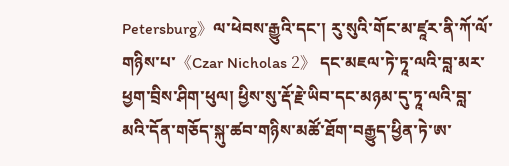Petersburg》ལ་ཕེབས་རྒྱུའི་དང་། རུ་སུའི་གོང་མ་ཛཱར་ནི་ཀོ་ལོ་གཉིས་པ་《Czar Nicholas 2》 དང་མཇལ་ཏེ་ཏཱ་ལའི་བླ་མར་ཕྱག་བྲིས་ཤིག་ཕུལ། ཕྱིས་སུ་རྡོ་རྗེ་ཡིབ་དང་མཉམ་དུ་ཏཱ་ལའི་བླ་མའི་དོན་གཅོད་སྐུ་ཚབ་གཉིས་མཚོ་ཐོག་བརྒྱུད་ཕྱིན་ཏེ་ཨ་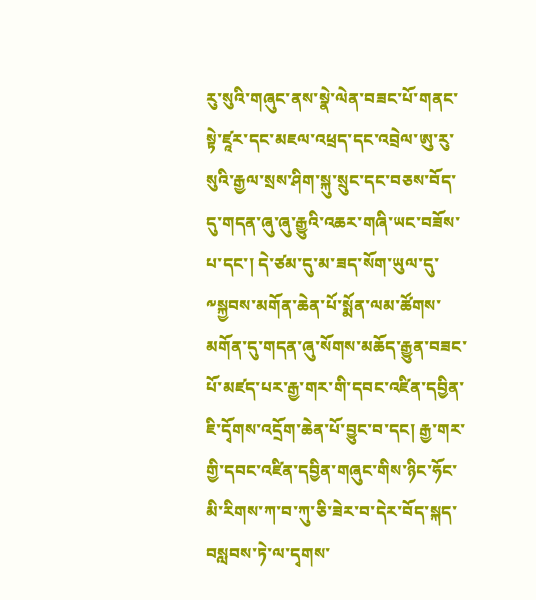རུ་སུའི་གཞུང་ནས་སྣེ་ལེན་བཟང་པོ་གནང་སྟེ་ཛཱར་དང་མཇལ་འཕྲད་དང་འབྲེལ་ཨུ་རུ་སུའི་རྒྱལ་སྲས་ཤིག་སྐུ་སྲུང་དང་བཅས་བོད་དུ་གདན་ཞུ་ཞུ་རྒྱུའི་འཆར་གཞི་ཡང་བཟོས་པ་དང་། དེ་ཙམ་དུ་མ་ཟད་སོག་ཡུལ་དུ་༸སྐྱབས་མགོན་ཆེན་པོ་སྨོན་ལམ་ཚོགས་མགོན་དུ་གདན་ཞུ་སོགས་མཆོད་རྒྱུན་བཟང་པོ་མཛད་པར་རྒྱ་གར་གི་དབང་འཛིན་དབྱིན་ཇི་དྭོགས་འདྲོག་ཆེན་པོ་བྱུང་བ་དང། རྒྱ་གར་གྱི་དབང་འཛིན་དབྱིན་གཞུང་གིས་ཉིང་ཧོང་མི་རིགས་ཀ་བ་ཀུ་ཅི་ཟེར་བ་དེར་བོད་སྐད་བསླབས་ཏེ་ལ་དྭགས་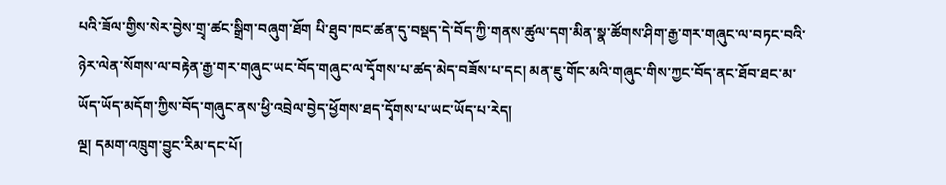པའི་ཟོལ་གྱིས་སེར་བྱེས་གྲྭ་ཚང་སྒྲིག་བཞུག་ཐོག པི་ཐུབ་ཁང་ཚན་དུ་བསྡད་དེ་བོད་ཀྱི་གནས་ཚུལ་དག་མིན་སྣ་ཚོགས་ཤིག་རྒྱ་གར་གཞུང་ལ་བཏང་བའི་ཉེར་ལེན་སོགས་ལ་བརྟེན་རྒྱ་གར་གཞུང་ཡང་བོད་གཞུང་ལ་དྭོགས་པ་ཚད་མེད་བཟོས་པ་དང། མན་ཇུ་གོང་མའི་གཞུང་གིས་ཀྱང་བོད་ནང་ཐོབ་ཐང་མ་ཡོད་ཡོད་མདོག་ཀྱིས་བོད་གཞུང་ནས་ཕྱི་འབྲེལ་བྱེད་ཕྱོགས་ཐད་དྭོགས་པ་ཡང་ཡོད་པ་རེད།
ལྔ། དམག་འཁྲུག་བྱུང་རིམ་དང་པོ།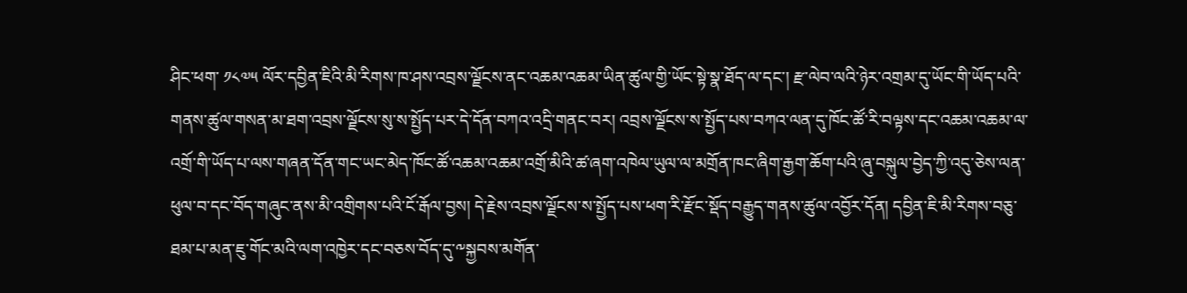ཤིང་ཕག་ ༡༨༧༥ ལོར་དབྱིན་ཇིའི་མི་རིགས་ཁ་ཤས་འབྲས་ལྗོངས་ནང་འཆམ་འཆམ་ཡིན་ཚུལ་གྱི་ཡོང་སྟེ་སྣ་ཐོད་ལ་དང་། རྫ་ལེབ་ལའི་ཉེར་འགྲམ་དུ་ཡོང་གི་ཡོད་པའི་གནས་ཚུལ་གསན་མ་ཐག་འབྲས་ལྗོངས་སུ་ས་སྤྱོད་པར་དེ་དོན་བཀའ་འདྲི་གནང་བར། འབྲས་ལྗོངས་ས་སྤྱོད་པས་བཀའ་ལན་དུ་ཁོང་ཚོ་རི་བལྟས་དང་འཆམ་འཆམ་ལ་འགྲོ་གི་ཡོད་པ་ལས་གཞན་དོན་གང་ཡང་མེད་ཁོང་ཚོ་འཆམ་འཆམ་འགྲོ་མིའི་ཚ་ཞག་འཁེལ་ཡུལ་ལ་མགྲོན་ཁང་ཞིག་རྒྱག་ཆོག་པའི་ཞུ་བསྐུལ་བྱེད་ཀྱི་འདུ་ཅེས་ལན་ཕུལ་བ་དང་བོད་གཞུང་ནས་མི་འགྲིགས་པའི་ངོ་རྒོལ་བྱས། དེ་རྗེས་འབྲས་ལྗོངས་ས་སྤྱོད་པས་ཕག་རི་རྫོང་སྡོད་བརྒྱུད་གནས་ཚུལ་འབྱོར་དོན། དབྱིན་ཇི་མི་རིགས་བཅུ་ཐམ་པ་མན་ཇུ་གོང་མའི་ལག་འཁྱེར་དང་བཅས་བོད་དུ་༸སྐྱབས་མགོན་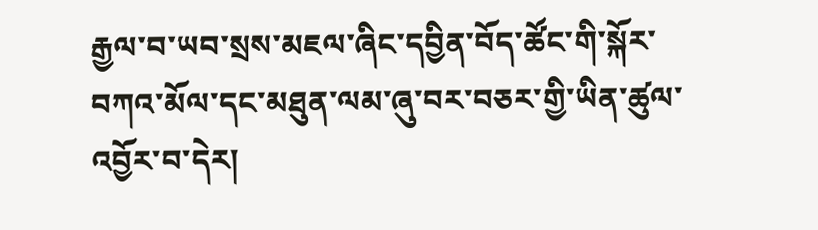རྒྱལ་བ་ཡབ་སྲས་མཇལ་ཞིང་དབྱིན་བོད་ཚོང་གི་སྐོར་བཀའ་མོལ་དང་མཐུན་ལམ་ཞུ་བར་བཅར་གྱི་ཡིན་ཚུལ་འབྱོར་བ་དེར།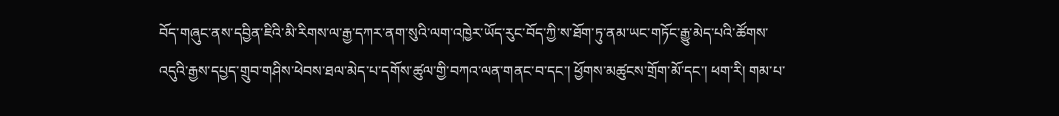བོད་གཞུང་ནས་དབྱིན་ཇིའི་མི་རིགས་ལ་རྒྱ་དཀར་ནག་སུའི་ལག་འཁྱེར་ཡོད་རུང་བོད་ཀྱི་ས་ཐོག་ཏུ་ནམ་ཡང་གཏོང་རྒྱུ་མེད་པའི་ཚོགས་འདུའི་རྒྱས་དཔྱད་གྲུབ་གཤིས་ཕེབས་ཐལ་མེད་པ་དགོས་ཚུལ་གྱི་བཀའ་ལན་གནང་བ་དང་། ཕྱོགས་མཚུངས་གྲོག་མོ་དང་། ཕག་རི། གམ་པ་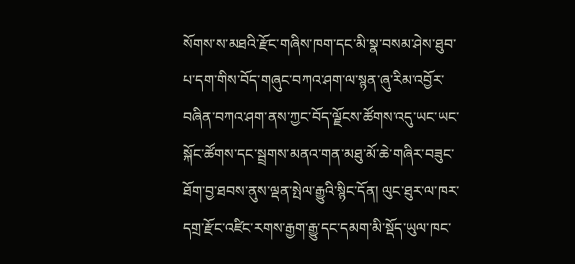སོགས་ས་མཐའི་རྫོང་གཞིས་ཁག་དང་མི་སྣ་བསམ་ཤེས་ཐུབ་པ་དག་གིས་བོད་གཞུང་བཀའ་ཤག་ལ་སྙན་ཞུ་རིམ་འབྱོར་བཞིན་བཀའ་ཤག་ནས་ཀྱང་བོད་ལྗོངས་ཚོགས་འདུ་ཡང་ཡང་སྐོང་ཚོགས་དང་སྦྲགས་མནའ་གན་མཐུ་མོ་ཆེ་གཞིར་བཟུང་ཐོག་བྱ་ཐབས་ནུས་ལྡན་སྤེལ་རྒྱུའི་སྙིང་དོན། ལུང་ཐུར་ལ་ཁར་དགྲ་རྫོང་འཛིང་རགས་རྒྱག་རྒྱུ་དང་དམག་མི་སྡོད་ཡུལ་ཁང་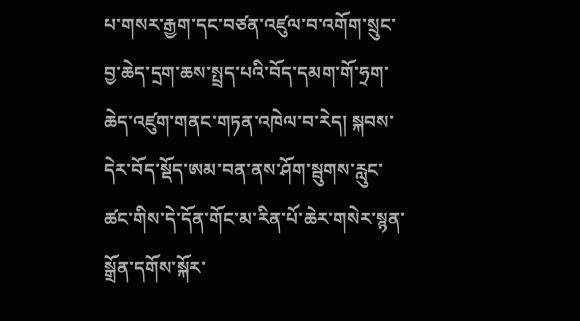པ་གསར་རྒྱག་དང་བཙན་འཛུལ་བ་འགོག་སྲུང་བྱ་ཆེད་དྲག་ཆས་སྤྲད་པའི་བོད་དམག་གོ་ཧྲག་ཆེད་འཛུག་གནང་གཏན་འཁེལ་བ་རེད། སྐབས་དེར་བོད་སྡོད་ཨམ་བན་ནས་ཤོག་སྦུགས་རླུང་ཚང་གིས་དེ་དོན་གོང་མ་རིན་པོ་ཆེར་གསེར་སྙན་སྒྲོན་དགོས་སྐོར་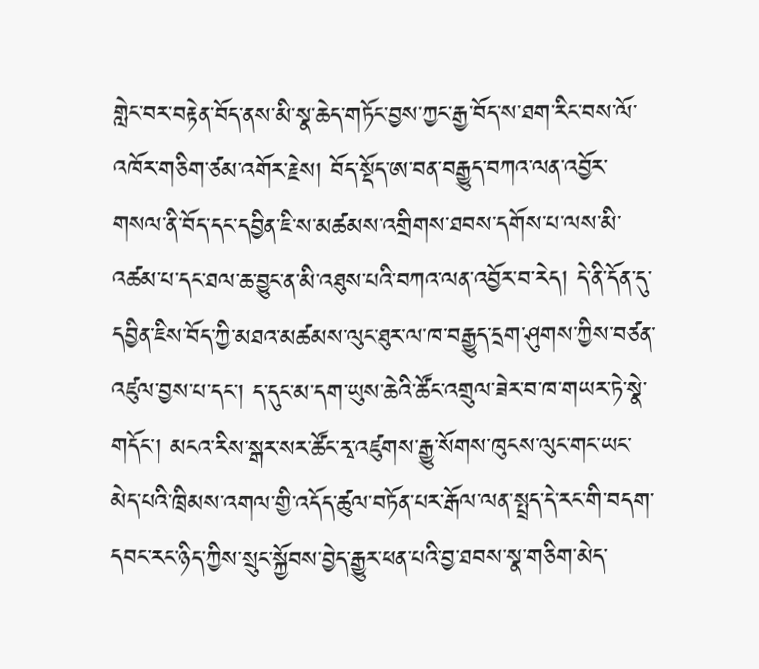གླེང་བར་བརྟེན་བོད་ནས་མི་སྣ་ཆེད་གཏོང་བྱས་ཀྱང་རྒྱ་བོད་ས་ཐག་རིང་བས་ལོ་འཁོར་གཅིག་ཙམ་འགོར་རྗེས། བོད་སྡོད་ཨ་བན་བརྒྱུད་བཀའ་ལན་འབྱོར་གསལ་ནི་བོད་དང་དབྱིན་ཇི་ས་མཚམས་འགྲིགས་ཐབས་དགོས་པ་ལས་མི་འཚམ་པ་དང་ཐལ་ཆ་བྱུང་ན་མི་འཐུས་པའི་བཀའ་ལན་འབྱོར་བ་རེད། དེ་ནི་དོན་དུ་དབྱིན་ཇིས་བོད་ཀྱི་མཐའ་མཚམས་ལུང་ཐུར་ལ་ཁ་བརྒྱུད་དྲག་ཤུགས་ཀྱིས་བཙན་འཛུལ་བྱས་པ་དང་། ད་དུང་མ་དག་ཡུས་ཆེའི་ཚོང་འགྲུལ་ཟེར་བ་ཁ་གཡར་ཏེ་སྣེ་གདོང་། མངའ་རིས་སྒར་སར་ཚོང་རྭ་འཛུགས་རྒྱུ་སོགས་ཁུངས་ལུང་གང་ཡང་མེད་པའི་ཁྲིམས་འགལ་གྱི་འདོད་ཚུལ་བཏོན་པར་རྒོལ་ལན་སྤྲད་དེ་རང་གི་བདག་དབང་རང་ཉིད་ཀྱིས་སྲུང་སྐྱོབས་བྱེད་རྒྱུར་ཕན་པའི་བྱ་ཐབས་སྣ་གཅིག་མེད་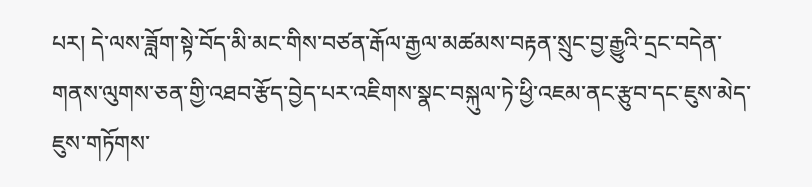པར། དེ་ལས་ཟློག་སྟེ་བོད་མི་མང་གིས་བཙན་རྒོལ་རྒྱལ་མཚམས་བརྟན་སྲུང་བྱ་རྒྱུའི་དྲང་བདེན་གནས་ལུགས་ཅན་གྱི་འཐབ་རྩོད་བྱེད་པར་འཇིགས་སྣང་བསྐུལ་ཏེ་ཕྱི་འཇམ་ནང་རྩུབ་དང་ཇུས་མེད་ཇུས་གཏོགས་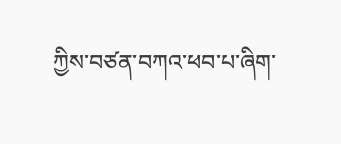ཀྱིས་བཙན་བཀའ་ཕབ་པ་ཞིག་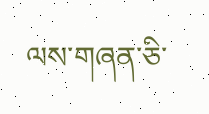ལས་གཞན་ཅི་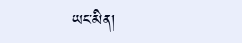ཡང་མིན།